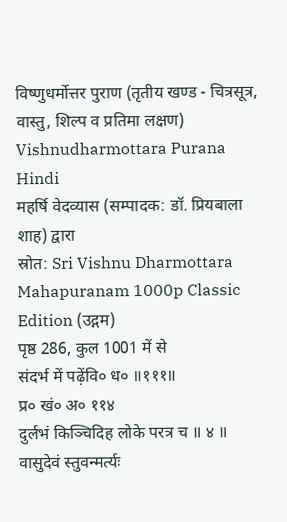विष्णुधर्मोत्तर पुराण (तृतीय खण्ड - चित्रसूत्र, वास्तु, शिल्प व प्रतिमा लक्षण)
Vishnudharmottara Purana Hindi
महर्षि वेदव्यास (सम्पादक: डॉ. प्रियबाला शाह) द्वारा
स्रोत: Sri Vishnu Dharmottara Mahapuranam 1000p Classic Edition (उद्गम)
पृष्ठ 286, कुल 1001 में से
संदर्भ में पढ़ेंवि० ध० ॥१११॥
प्र० खं० अ० ११४
दुर्लभं किञ्चिदिह लोके परत्र च ॥ ४ ॥ वासुदेवं स्तुवन्मर्त्यः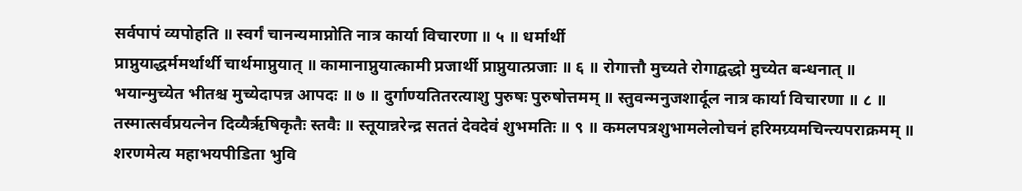सर्वपापं व्यपोहति ॥ स्वर्गं चानन्यमाप्नोति नात्र कार्या विचारणा ॥ ५ ॥ धर्मार्थी
प्राप्नुयाद्धर्ममर्थार्थी चार्थमाप्नुयात् ॥ कामानाप्नुयात्कामी प्रजार्थी प्राप्नुयात्प्रजाः ॥ ६ ॥ रोगात्तौ मुच्यते रोगाद्वद्धो मुच्येत बन्धनात् ॥
भयान्मुच्येत भीतश्च मुच्येदापन्न आपदः ॥ ७ ॥ दुर्गाण्यतितरत्याशु पुरुषः पुरुषोत्तमम् ॥ स्तुवन्मनुजशार्दूल नात्र कार्या विचारणा ॥ ८ ॥
तस्मात्सर्वप्रयत्नेन दिव्यैर्ऋषिकृतैः स्तवैः ॥ स्तूयान्नरेन्द्र सततं देवदेवं शुभमतिः ॥ ९ ॥ कमलपत्रशुभामलेलोचनं हरिमग्र्यमचिन्त्यपराक्रमम् ॥
शरणमेत्य महाभयपीडिता भुवि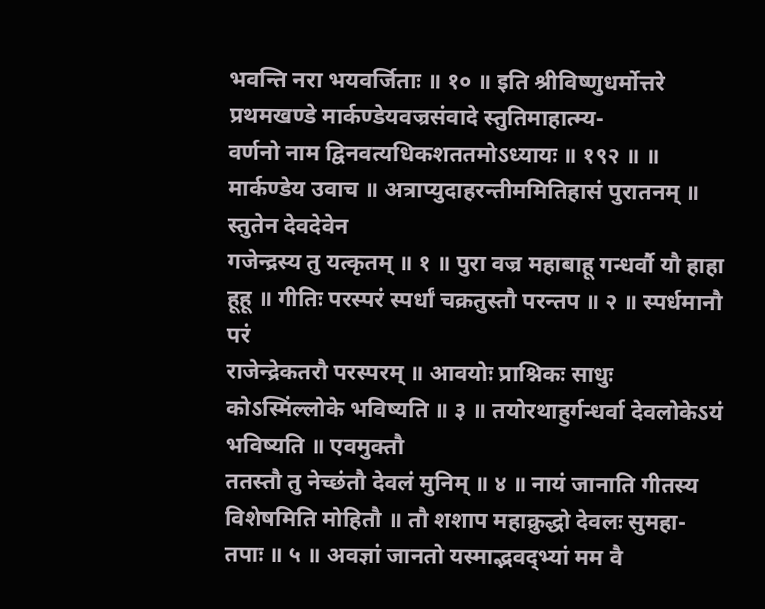भवन्ति नरा भयवर्जिताः ॥ १० ॥ इति श्रीविष्णुधर्मोत्तरे प्रथमखण्डे मार्कण्डेयवज्रसंवादे स्तुतिमाहात्म्य-
वर्णनो नाम द्विनवत्यधिकशततमोऽध्यायः ॥ १९२ ॥ ॥ मार्कण्डेय उवाच ॥ अत्राप्युदाहरन्तीममितिहासं पुरातनम् ॥ स्तुतेन देवदेवेन
गजेन्द्रस्य तु यत्कृतम् ॥ १ ॥ पुरा वज्र महाबाहू गन्धर्वौ यौ हाहा हूहू ॥ गीतिः परस्परं स्पर्धां चक्रतुस्तौ परन्तप ॥ २ ॥ स्पर्धमानौ परं
राजेन्द्रेकतरौ परस्परम् ॥ आवयोः प्राश्निकः साधुः कोऽस्मिंल्लोके भविष्यति ॥ ३ ॥ तयोरथाहुर्गन्धर्वा देवलोकेऽयं भविष्यति ॥ एवमुक्तौ
ततस्तौ तु नेच्छंतौ देवलं मुनिम् ॥ ४ ॥ नायं जानाति गीतस्य विशेषमिति मोहितौ ॥ तौ शशाप महाक्रुद्धो देवलः सुमहा-
तपाः ॥ ५ ॥ अवज्ञां जानतो यस्माद्भवद्भ्यां मम वै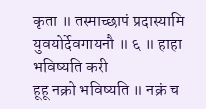कृता ॥ तस्माच्छापं प्रदास्यामि युवयोर्देवगायनौ ॥ ६ ॥ हाहा भविष्यति करी
हूहू नक्रो भविष्यति ॥ नक्रं च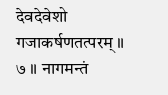देवदेवेशो गजाकर्षणतत्परम् ॥ ७ ॥ नागमन्तं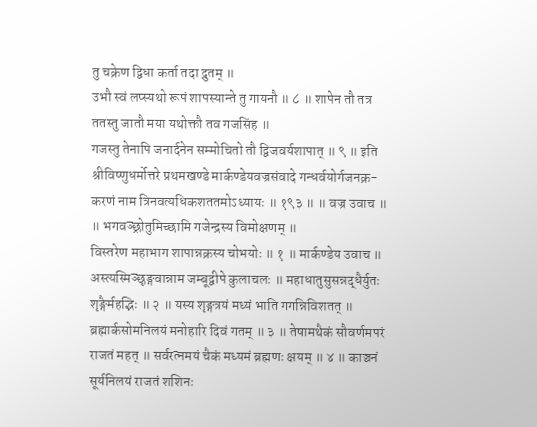तु चक्रेण द्विधा कर्ता तदा द्रुतम् ॥
उभौ स्वं लप्स्यथो रूपं शापस्यान्ते तु गायनौ ॥ ८ ॥ शापेन तौ तत्र ततस्तु जातौ मया यथोक्तौ तव गजसिंह ॥
गजस्तु तेनापि जनार्दनेन सम्मोचितो तौ द्विजवर्यशापात् ॥ ९ ॥ इति श्रीविष्णुधर्मोत्तरे प्रथमखण्डे मार्कण्डेयवज्रसंवादे गन्धर्वयोर्गजनक्र-
करणं नाम त्रिनवत्यधिकशततमोऽध्यायः ॥ १९३ ॥ ॥ वज्र उवाच ॥ ॥ भगवञ्छ्रोतुमिच्छामि गजेन्द्रस्य विमोक्षणम् ॥
विस्तरेण महाभाग शापान्नक्रस्य चोभयोः ॥ १ ॥ मार्कण्डेय उवाच ॥ अस्त्यस्मिञ्छृङ्गवान्नाम जम्बूद्वीपे कुलाचलः ॥ महाधातुसुसन्नद्धैर्युतः
शृङ्गैर्महद्भिः ॥ २ ॥ यस्य शृङ्गत्रयं मध्यं भाति गगन्निविशतत् ॥ ब्रह्मार्कसोमनिलयं मनोहारि दिवं गतम् ॥ ३ ॥ तेषामथैकं सौवर्णमपरं
राजतं महत् ॥ सर्वरत्नमयं चैकं मध्यमं ब्रह्मणः क्षयम् ॥ ४ ॥ काञ्चनं सूर्यनिलयं राजतं शशिनः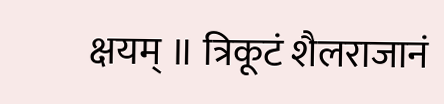क्षयम् ॥ त्रिकूटं शैलराजानं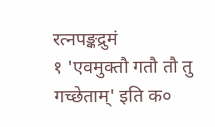रत्नपङ्कद्रुमं
१ 'एवमुक्तौ गतौ तौ तु गच्छेताम्' इति क०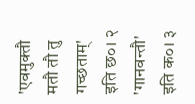'एवमुक्तौ मतौ तौ तु गच्छताम्' इति छ०। २ 'गानवन्तौ' इति क०। ३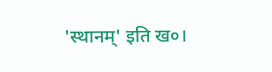'स्थानम्' इति ख०।